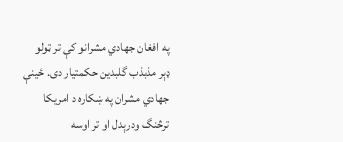په افغان جهادي مشرانو کې تر ټولو ډېر مذبذب گلبدین حکمتیار دی. ځینې جهادي مشران په ښکاره د امریکا ترڅنگ ودرېدل او تر اوسه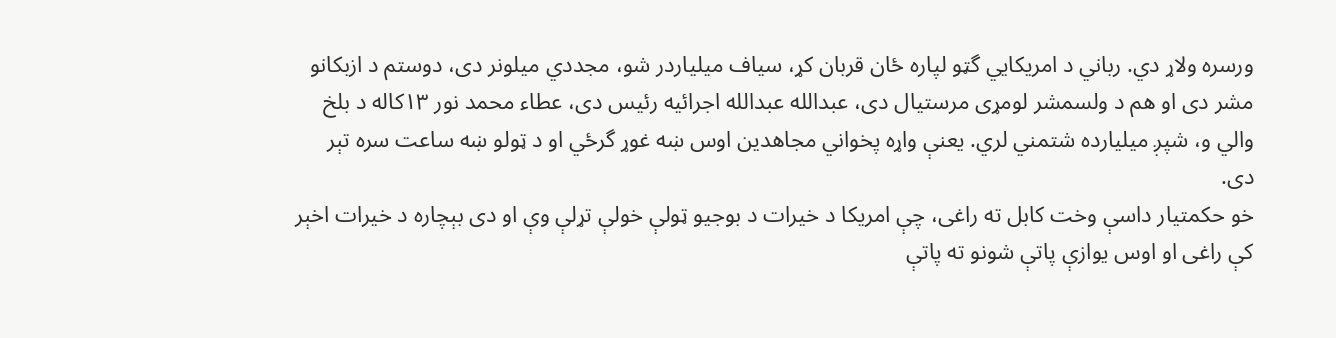ورسره ولاړ دي. رباني د امریکايي گټو لپاره ځان قربان کړ، سیاف میلیاردر شو، مجددي میلونر دی، دوستم د ازبکانو مشر دی او هم د ولسمشر لومړی مرستیال دی، عبدالله عبدالله اجرائیه رئیس دی، عطاء محمد نور ۱۳کاله د بلخ والي و، شپږ میلیارده شتمني لري. یعنې واړه پخواني مجاهدین اوس ښه غوړ گرځي او د ټولو ښه ساعت سره تېر دی.
خو حکمتیار داسې وخت کابل ته راغی، چې امریکا د خیرات د بوجیو ټولې خولې تړلې وې او دی بېچاره د خیرات اخېر کې راغی او اوس یوازې پاتې شونو ته پاتې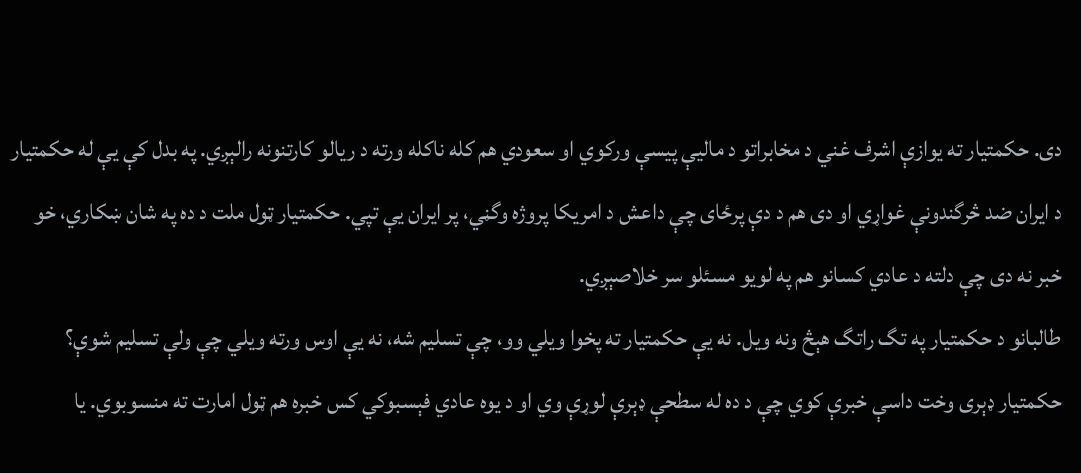دی. حکمتیار ته یوازې اشرف غني د مخابراتو د مالیې پیسې ورکوي او سعودي هم کله ناکله ورته د ریالو کارتنونه رالېږي. په بدل کې یې له حکمتیار د ایران ضد څرگندونې غواړي او دی هم د دې پرځای چې داعش د امریکا پروژه وگڼي، پر ایران یې تپي. حکمتیار ټول ملت د ده په شان ښکاري، خو خبر نه دی چې دلته د عادي کسانو هم په لویو مسئلو سر خلاصېږي.
طالبانو د حکمتیار په تگ راتگ هېڅ ونه ویل. نه یې حکمتیار ته پخوا ویلي وو، چې تسلیم شه، نه یې اوس ورته ویلي چې ولې تسلیم شوې؟ حکمتیار ډېری وخت داسې خبرې کوي چې د ده له سطحې ډېرې لوړې وي او د یوه عادي فېسبوکي کس خبره هم ټول امارت ته منسوبوي. یا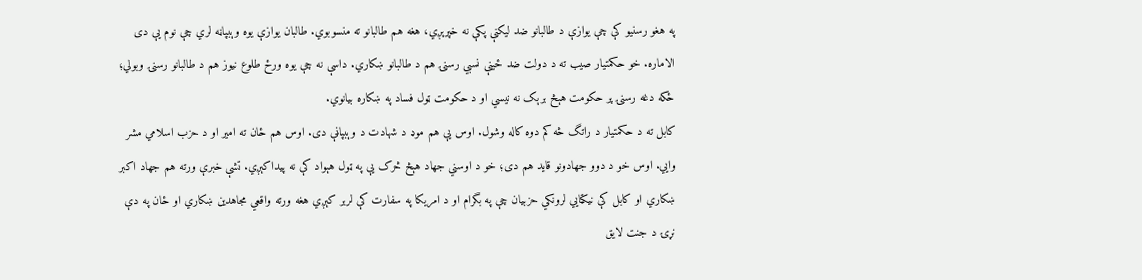په هغو رسنیو کې چې یوازې د طالبانو ضد لیکنې پکې نه خپرېږي، هغه هم طالبانو ته منسوبوي. طالبان یوازې یوه وېبپاڼه لري چې نوم یې دی الاماره. خو حکمتیار صیب ته د دولت ضد ځینې نسبي رسنۍ هم د طالبانو ښکاري. داسې نه چې یوه ورځ طلوع نیوز هم د طالبانو رسنۍ وبولي؛ ځکه دغه رسنۍ پر حکومت هېڅ برېک نه نیسي او د حکومت ټول فساد په ښکاره بیانوي.
کابل ته د حکمتیار د راتگ څه کم دوه کاله وشول. اوس یې هم موډ د شهادت د وېبپاڼې دی. اوس هم ځان ته امیر او د حزب اسلامي مشر وايي. اوس خو د دوو جهادونو قاید هم دی؛ خو د اوسني جهاد هېڅ څرک یې په ټول هېواد کې نه پیداکېږي. تشې خبرې ورته هم جهاد اکبر ښکاري او کابل کې نیکټايي لرونکي حزبیان چې په بگرام او د امریکا په سفارت کې لربر کېږي هغه ورته واقعي مجاهدین ښکاري او ځان په دې نړۍ د جنت لایق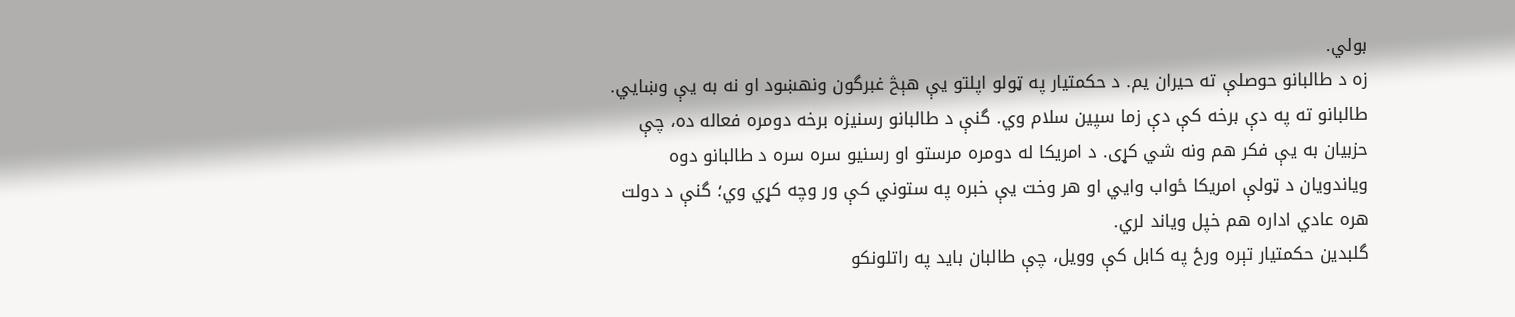بولي.
زه د طالبانو حوصلې ته حیران یم. د حکمتیار په ټولو اپلتو یې هېڅ غبرگون ونهښود او نه به یې وښايي. طالبانو ته په دې برخه کې دې زما سپین سلام وي. گنې د طالبانو رسنیزه برخه دومره فعاله ده، چې حزبیان به یې فکر هم ونه شي کړی. د امریکا له دومره مرستو او رسنیو سره سره د طالبانو دوه ویاندویان د ټولې امریکا ځواب وايي او هر وخت یې خبره په ستوني کې ور وچه کړي وي؛ گنې د دولت هره عادي اداره هم خپل ویاند لري.
گلبدین حکمتیار تېره ورځ په کابل کې وویل، چې طالبان باید په راتلونکو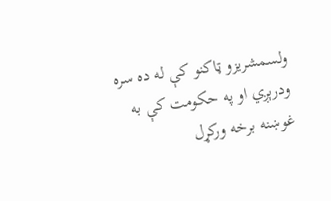ولسمشریزو ټاکنو کې له ده سره ودرېږي او په حکومت کې به غوښنه برخه ورکړل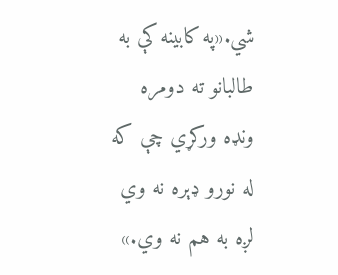شي.«په کابینه کې به طالبانو ته دومره ونډه ورکړي چې که له نورو ډېره نه وي لږه به هم نه وي.»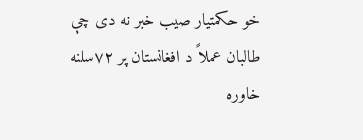خو حکمتیار صیب خبر نه دی چې طالبان عملاً د افغانستان پر ۷۲سلنه خاوره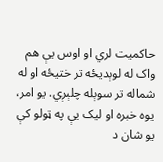حاکمیت لري او اوس یې هم واک له لوېدیځه تر ختیځه او له شماله تر سوېله چلېږي. یو امر، یوه خبره او لیک یې په ټولو کې یو شان د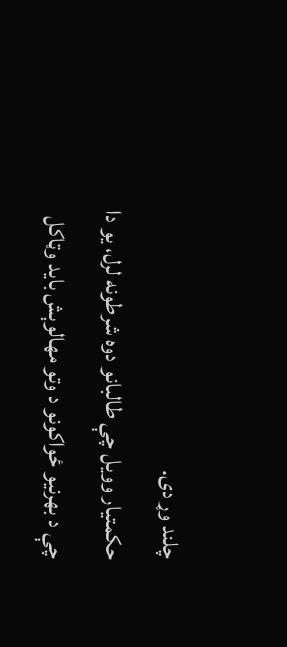چلند وړ دی.
حکمتیار وویل چې طالبانو دوه شرطونه لرل، یو دا چې د بهرنیو ځواکونو د وتو مهالوېش باید وټاکل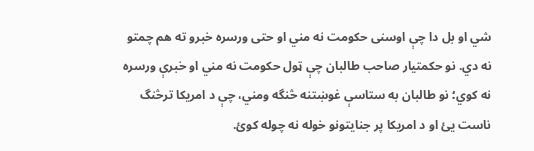شي او بل دا چې اوسنی حکومت نه مني او حتی ورسره خبرو ته هم چمتو نه دي. نو حکمتیار صاحب طالبان چې ټول حکومت نه مني او خبرې ورسره نه کوي؛ نو طالبان به ستاسې غوښتنه څنگه ومني، چې د امریکا ترڅنگ ناست یئ او د امریکا پر جنایتونو خوله نه چوله کوئ.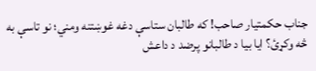جناب حکمتیار صاحب! که طالبان ستاسې دغه غوښتنه ومني؛ نو تاسې به څه وکړئ؟ ایا بیا د طالبانو پرضد د داعش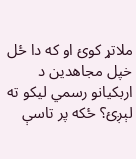ملاتړ کوئ او که دا ځل خپل مجاهدین د اربکیانو رسمي لیکو ته لېږئ؟ ځکه پر تاسې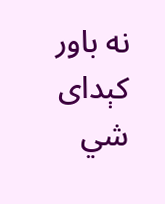نه باور کېدای شي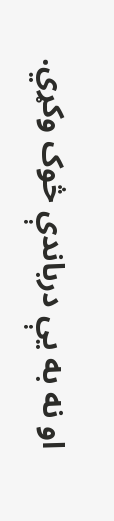او نه به یې درباندې څوک وکړي.